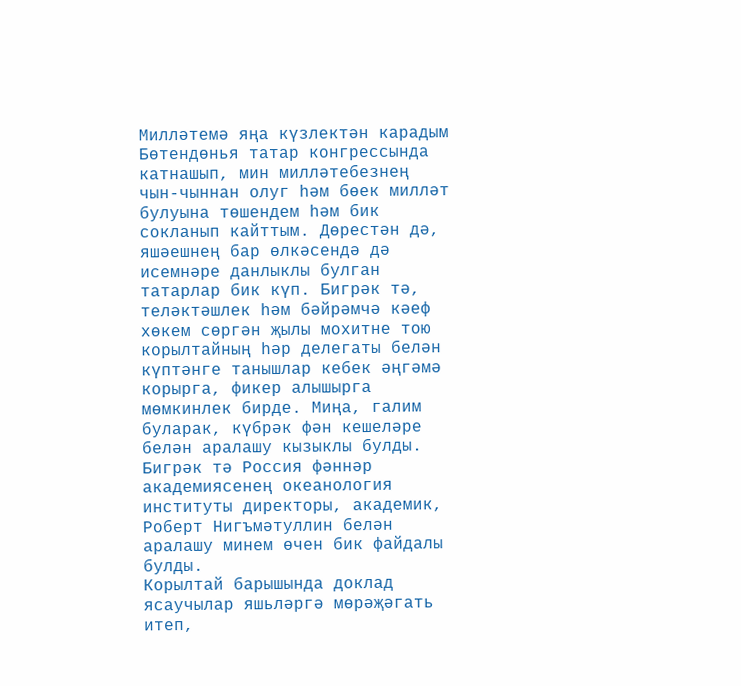Милләтемә яңа күзлектән карадым
Бөтендөнья татар конгрессында катнашып, мин милләтебезнең чын-чыннан олуг һәм бөек милләт булуына төшендем һәм бик сокланып кайттым. Дөрестән дә, яшәешнең бар өлкәсендә дә исемнәре данлыклы булган татарлар бик күп. Бигрәк тә, теләктәшлек һәм бәйрәмчә кәеф хөкем сөргән җылы мохитне тою корылтайның һәр делегаты белән күптәнге танышлар кебек әңгәмә корырга, фикер алышырга мөмкинлек бирде. Миңа, галим буларак, күбрәк фән кешеләре белән аралашу кызыклы булды. Бигрәк тә Россия фәннәр академиясенең океанология институты директоры, академик, Роберт Нигъмәтуллин белән аралашу минем өчен бик файдалы булды.
Корылтай барышында доклад ясаучылар яшьләргә мөрәҗәгать итеп,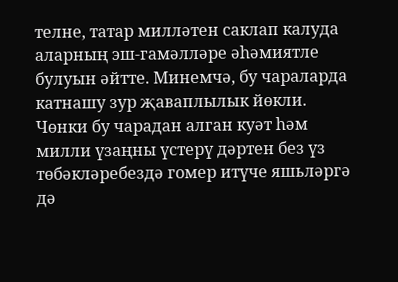телне, татар милләтен саклап калуда аларның эш-гамәлләре әһәмиятле булуын әйтте. Минемчә, бу чараларда катнашу зур җаваплылык йөкли. Чөнки бу чарадан алган куәт һәм милли үзаңны үстерү дәртен без үз төбәкләребездә гомер итүче яшьләргә дә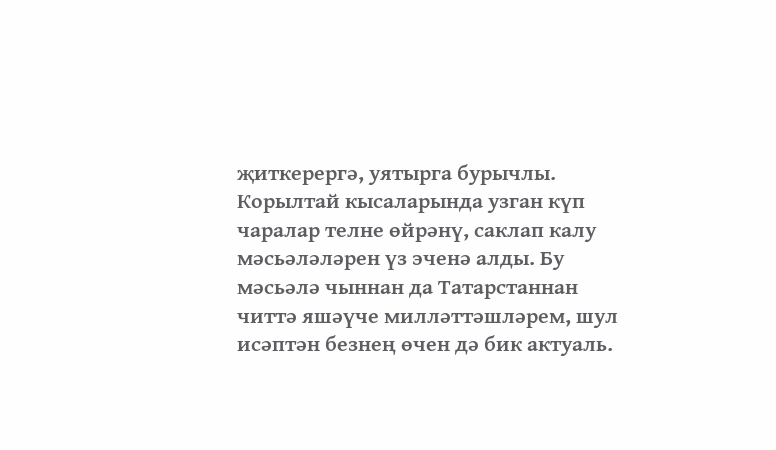җиткерергә, уятырга бурычлы.
Корылтай кысаларында узган күп чаралар телне өйрәнү, саклап калу мәсьәләләрен үз эченә алды. Бу мәсьәлә чыннан да Татарстаннан читтә яшәүче милләттәшләрем, шул исәптән безнең өчен дә бик актуаль.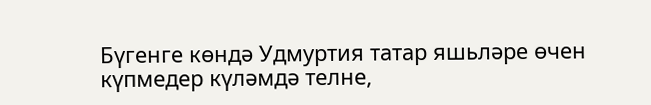Бүгенге көндә Удмуртия татар яшьләре өчен күпмедер күләмдә телне,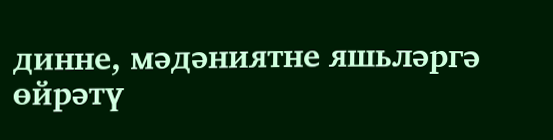динне, мәдәниятне яшьләргә өйрәтү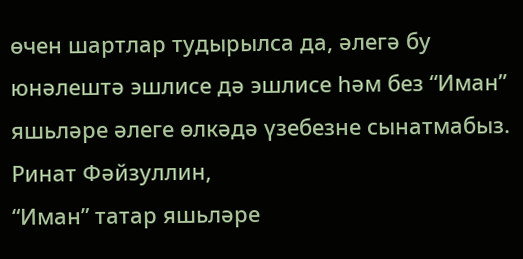өчен шартлар тудырылса да, әлегә бу юнәлештә эшлисе дә эшлисе һәм без “Иман” яшьләре әлеге өлкәдә үзебезне сынатмабыз.
Ринат Фәйзуллин,
“Иман” татар яшьләре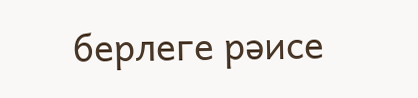берлеге рәисе